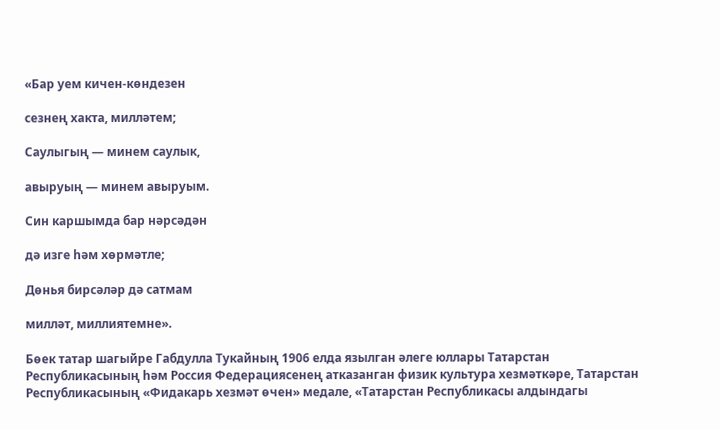«Бар уем кичен-көндезен

сезнең хакта, милләтем;

Саулыгың — минем саулык,

авыруың — минем авыруым.

Син каршымда бар нәрсәдән

дә изге һәм хөрмәтле;

Дөнья бирсәләр дә сатмам

милләт, миллиятемне».

Бөек татар шагыйре Габдулла Тукайның 1906 елда язылган әлеге юллары Татарстан Республикасының һәм Россия Федерациясенең атказанган физик культура хезмәткәре, Татарстан Республикасының «Фидакарь хезмәт өчен» медале, «Татарстан Республикасы алдындагы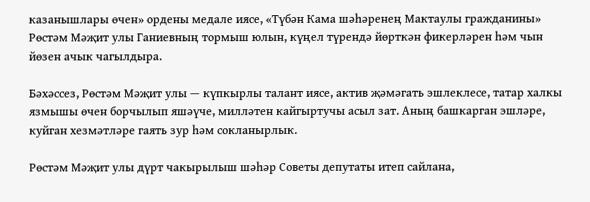казанышлары өчен» ордены медале иясе, «Түбән Кама шәһәренең Мактаулы гражданины» Рөстәм Мәҗит улы Ганиевның тормыш юлын, күңел түрендә йөрткән фикерләрен һәм чын йөзен ачык чагылдыра.

Бәхәссез, Рөстәм Мәҗит улы — күпкырлы талант иясе, актив җәмәгать эшлеклесе, татар халкы язмышы өчен борчылып яшәүче, милләтен кайгыртучы асыл зат. Аның башкарган эшләре, куйган хезмәтләре гаять зур һәм сокланырлык.

Рөстәм Мәҗит улы дүрт чакырылыш шәһәр Советы депутаты итеп сайлана,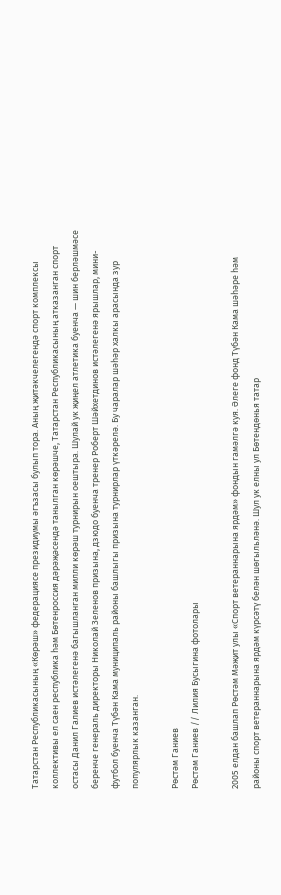Татарстан Республикасының «Көрәш» федерациясе президиумы әгъзасы булып тора. Аның җитәкчелегендә спорт комплексы коллективы ел саен республика һәм Бөтенроссия дәрәҗәсендә танылган көрәшче, Татарстан Республикасының атказанган спорт остасы Данил Галиев истәлегенә багышланган милли көрәш турнирын оештыра. Шулай ук җиңел атлетика буенча — шин берләшмәсе беренче генераль директоры Николай Зеленов призына, дзюдо буенча тренер Роберт Шәйхетдинов истәлегенә ярышлар, мини-футбол буенча Түбән Кама муниципаль районы башлыгы призына турнирлар үткәрелә. Бу чаралар шәһәр халкы арасында зур популярлык казанган.

Рөстәм Ганиев
Рөстәм Ганиев // Лилия Бусыгина фотолары

2005 елдан башлап Рөстәм Мәҗит улы «Спорт ветераннарына ярдәм» фондын гамәлгә куя. Әлеге фонд Түбән Кама шәһәре һәм районы спорт ветераннарына ярдәм күрсәтү белән шөгыльләнә. Шул ук елны ул Бөтендөнья татар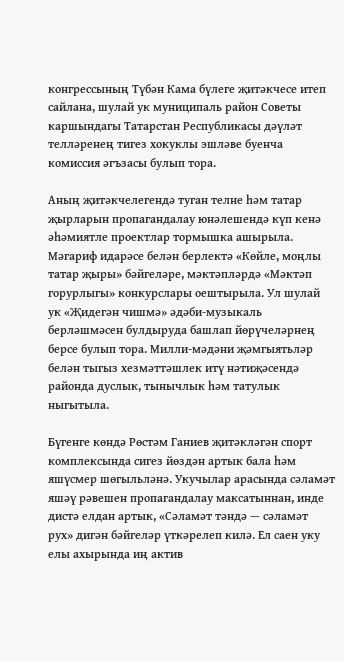конгрессының Түбән Кама бүлеге җитәкчесе итеп сайлана, шулай ук муниципаль район Советы каршындагы Татарстан Республикасы дәүләт телләренең тигез хокуклы эшләве буенча комиссия әгъзасы булып тора.

Аның җитәкчелегендә туган телне һәм татар җырларын пропагандалау юнәлешендә күп кенә әһәмиятле проектлар тормышка ашырыла. Мәгариф идарәсе белән берлектә «Көйле, моңлы татар җыры» бәйгеләре, мәктәпләрдә «Мәктәп горурлыгы» конкурслары оештырыла. Ул шулай ук «Җидегән чишмә» әдәби-музыкаль берләшмәсен булдыруда башлап йөрүчеләрнең берсе булып тора. Милли-мәдәни җәмгыятьләр белән тыгыз хезмәттәшлек итү нәтиҗәсендә районда дуслык, тынычлык һәм татулык ныгытыла.

Бүгенге көндә Рөстәм Ганиев җитәкләгән спорт комплексында сигез йөздән артык бала һәм яшүсмер шөгыльләнә. Укучылар арасында сәламәт яшәү рәвешен пропагандалау максатыннан, инде дистә елдан артык, «Сәламәт тәндә — сәламәт рух» дигән бәйгеләр үткәрелеп килә. Ел саен уку елы ахырында иң актив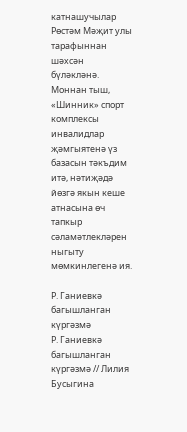катнашучылар Рөстәм Мәҗит улы тарафыннан шәхсән бүләкләнә. Моннан тыш, «Шинник» спорт комплексы инвалидлар җәмгыятенә үз базасын тәкъдим итә, нәтиҗәдә йөзгә якын кеше атнасына өч тапкыр сәламәтлекләрен ныгыту мөмкинлегенә ия.

Р. Ганиевкә багышланган күргәзмә
Р. Ганиевкә багышланган күргәзмә // Лилия Бусыгина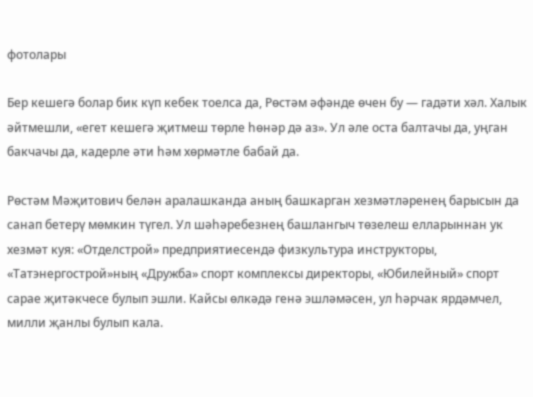фотолары

Бер кешегә болар бик күп кебек тоелса да, Рөстәм әфәнде өчен бу — гадәти хәл. Халык әйтмешли, «егет кешегә җитмеш төрле һөнәр дә аз». Ул әле оста балтачы да, уңган бакчачы да, кадерле әти һәм хөрмәтле бабай да.

Рөстәм Мәҗитович белән аралашканда аның башкарган хезмәтләренең барысын да санап бетерү мөмкин түгел. Ул шәһәребезнең башлангыч төзелеш елларыннан ук хезмәт куя: «Отделстрой» предприятиесендә физкультура инструкторы, «Татэнергострой»ның «Дружба» спорт комплексы директоры, «Юбилейный» спорт сарае җитәкчесе булып эшли. Кайсы өлкәдә генә эшләмәсен, ул һәрчак ярдәмчел, милли җанлы булып кала.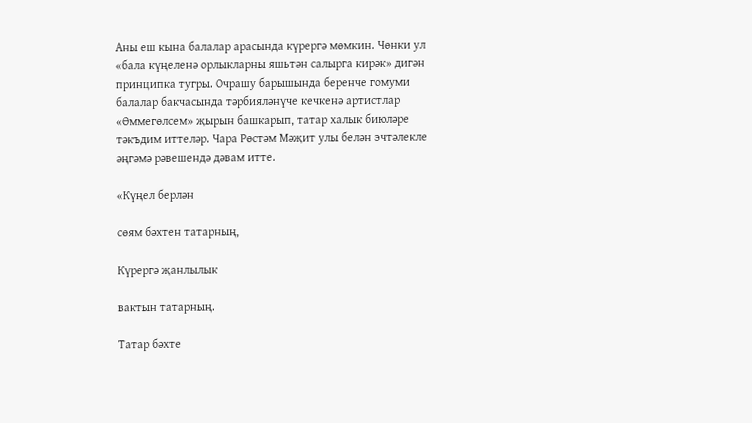Аны еш кына балалар арасында күрергә мөмкин. Чөнки ул «бала күңеленә орлыкларны яшьтән салырга кирәк» дигән принципка тугры. Очрашу барышында беренче гомуми балалар бакчасында тәрбияләнүче кечкенә артистлар «Өммегөлсем» җырын башкарып, татар халык биюләре тәкъдим иттеләр. Чара Рөстәм Мәҗит улы белән эчтәлекле әңгәмә рәвешендә дәвам итте.

«Күңел берлән

сөям бәхтен татарның,

Күрергә җанлылык

вактын татарның.

Татар бәхте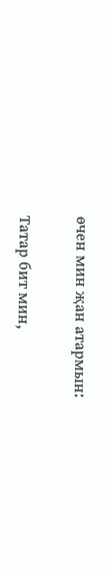өчен мин җан атармын:

Татар бит мин,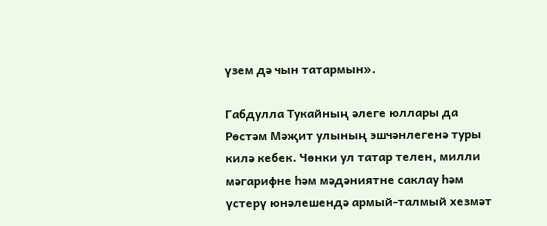үзем дә чын татармын».

Габдулла Тукайның әлеге юллары да Рөстәм Мәҗит улының эшчәнлегенә туры килә кебек. Чөнки ул татар телен, милли мәгарифне һәм мәдәниятне саклау һәм үстерү юнәлешендә армый-талмый хезмәт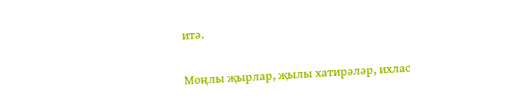итә.

Моңлы җырлар, җылы хатирәләр, ихлас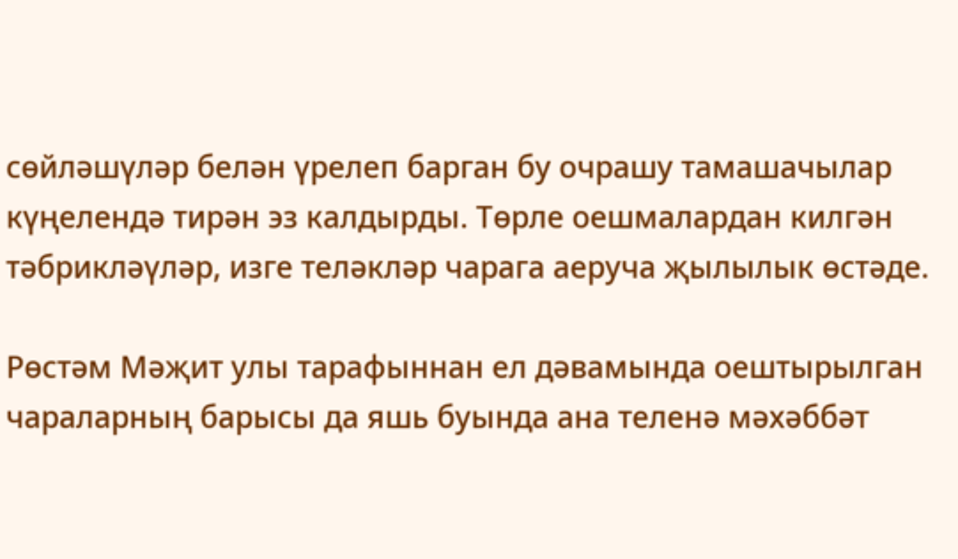сөйләшүләр белән үрелеп барган бу очрашу тамашачылар күңелендә тирән эз калдырды. Төрле оешмалардан килгән тәбрикләүләр, изге теләкләр чарага аеруча җылылык өстәде.

Рөстәм Мәҗит улы тарафыннан ел дәвамында оештырылган чараларның барысы да яшь буында ана теленә мәхәббәт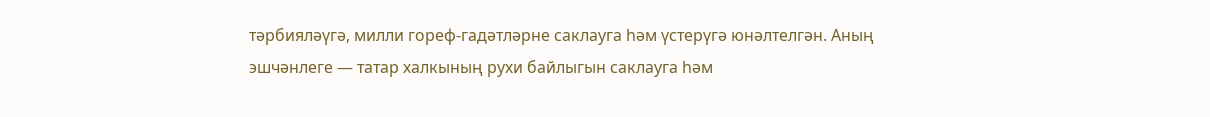тәрбияләүгә, милли гореф-гадәтләрне саклауга һәм үстерүгә юнәлтелгән. Аның эшчәнлеге — татар халкының рухи байлыгын саклауга һәм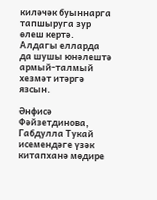киләчәк буыннарга тапшыруга зур өлеш кертә. Алдагы елларда да шушы юнәлештә армый-талмый хезмәт итәргә язсын.

Әнфисә Фәйзетдинова, Габдулла Тукай исемендәге үзәк китапханә мөдире